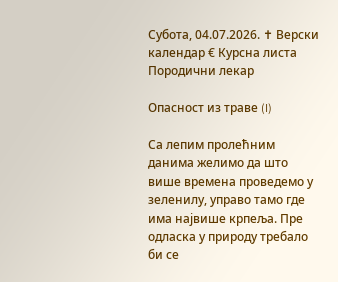Субота, 04.07.2026. ✝ Верски календар € Курсна листа
Породични лекар

Опасност из траве (I)

Са лепим пролећним данима желимо да што више времена проведемо у зеленилу, управо тамо где има највише крпеља. Пре одласка у природу требало би се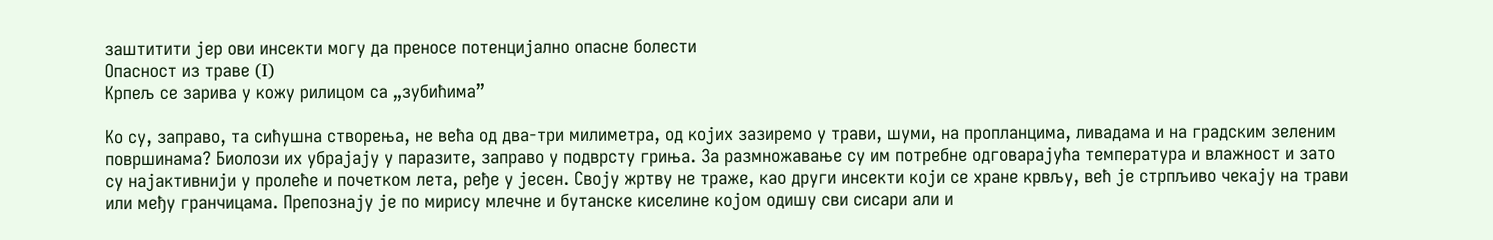заштитити јер ови инсекти могу да преносe потенцијално опасне болести
Опасност из траве (I)
Крпељ се зарива у кожу рилицом са „зубићима”

Ко су, заправо, та сићушна створења, не већа од два-три милиметра, од којих зазиремо у трави, шуми, на пропланцима, ливадама и на градским зеленим површинама? Биолози их убрајају у паразите, заправо у подврсту гриња. За размножавање су им потребне одговарајућа температура и влажност и зато су најактивнији у пролеће и почетком лета, ређе у јесен. Своју жртву не траже, као други инсекти који се хране крвљу, већ је стрпљиво чекају на трави или међу гранчицама. Препознају је по мирису млечне и бутанске киселине којом одишу сви сисари али и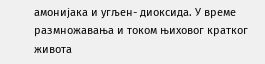амонијака и угљен- диоксида. У време размножавања и током њиховог кратког живота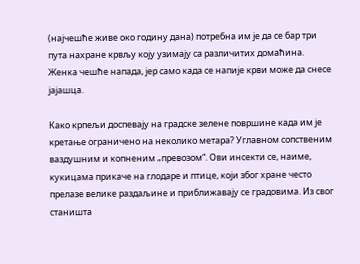(најчешће живе око годину дана) потребна им је да се бар три пута нахране крвљу коју узимају са различитих домаћина. Женка чешће напада, јер само када се напије крви може да снесе јајашца.

Како крпељи доспевају на градске зелене површине када им је кретање ограничено на неколико метара? Углавном сопственим ваздушним и копненим „превозом“. Ови инсекти се, наиме, кукицама прикаче на глодаре и птице, који због хране често прелазе велике раздаљине и приближавају се градовима. Из свог станишта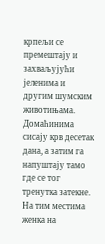крпељи се премештају и захваљујући јеленима и другим шумским животињама. Домаћинима сисају крв десетак дана, а затим га напуштају тамо где се тог тренутка затекне. На тим местима женка на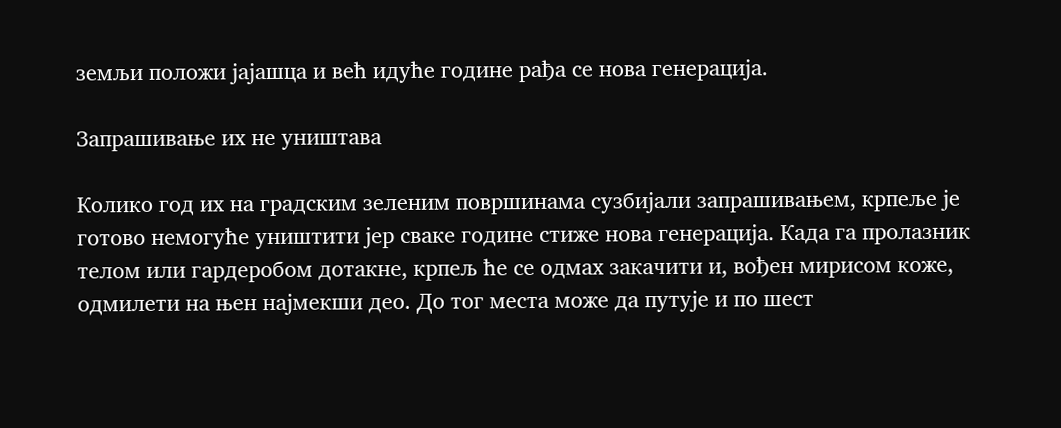земљи положи јајашца и већ идуће године рађа се нова генерација.

Запрашивање их не уништава

Колико год их на градским зеленим површинама сузбијали запрашивањем, крпеље је готово немогуће уништити јер сваке године стиже нова генерација. Када га пролазник телом или гардеробом дотакне, крпељ ће се одмах закачити и, вођен мирисом коже, одмилети на њен најмекши део. До тог места може да путује и по шест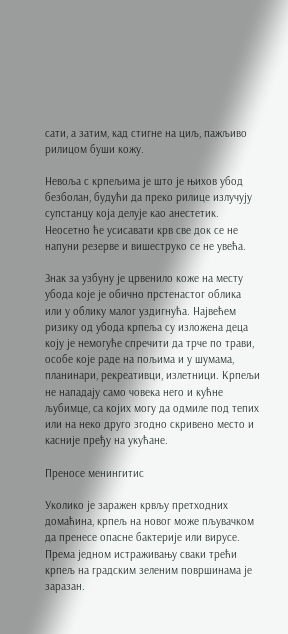сати, а затим, кад стигне на циљ, пажљиво рилицом буши кожу.

Невоља с крпељима је што је њихов убод безболан, будући да преко рилице излучују супстанцу која делује као анестетик. Неосетно ће усисавати крв све док се не напуни резерве и вишеструко се не увећа.

Знак за узбуну је црвенило коже на месту убода које је обично прстенастог облика или у облику малог уздигнућа. Највећем ризику од убода крпеља су изложена деца коју је немогуће спречити да трче по трави, особе које раде на пољима и у шумама, планинари, рекреативци, излетници. Крпељи не нападају само човека него и кућне љубимце, са којих могу да одмиле под тепих или на неко друго згодно скривено место и касније пређу на укућане.

Преносе менингитис

Уколико је заражен крвљу претходних домаћина, крпељ на новог може пљувачком да пренесе опасне бактерије или вирусе. Према једном истраживању сваки трећи крпељ на градским зеленим површинама је заразан.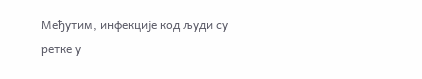Међутим, инфекције код људи су ретке у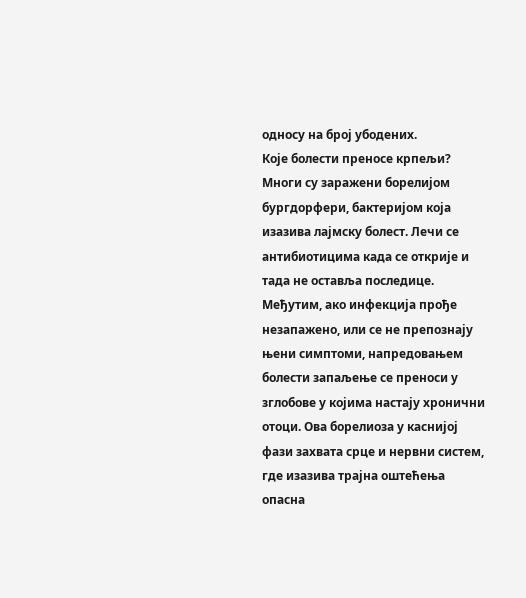односу на број убодених.
Које болести преносе крпељи? Многи су заражени борелијом бургдорфери, бактеријом која изазива лајмску болест. Лечи се антибиотицима када се открије и тада не оставља последице. Међутим, ако инфекција прође незапажено, или се не препознају њени симптоми, напредовањем болести запаљење се преноси у зглобове у којима настају хронични отоци. Ова борелиоза у каснијој фази захвата срце и нервни систем, где изазива трајна оштећења опасна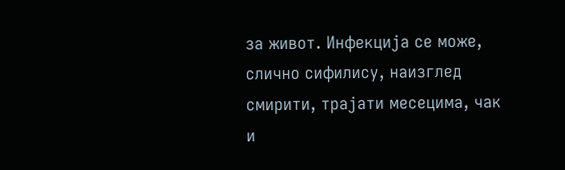за живот. Инфекција се може, слично сифилису, наизглед смирити, трајати месецима, чак и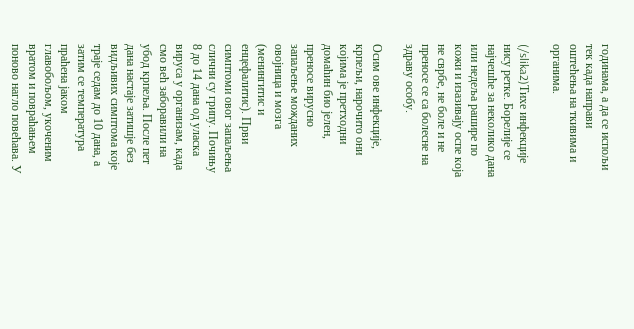годинама, а да се испољи тек када направи оштећења на ткивима и органима.

(/slika2)Тихе инфекције нису ретке. Борелије се најчешће за неколико дана или недеља рашире по кожи и изазивају оспе која не сврбе, не боле и не преносе се са болесне на здраву особу.

Осим ове инфекције, крпељи, нарочито они којима је претходни домаћин био јелен, преносе вирусно запаљење можданих овојница и мозга (менингитис и енцефалитис). Први симптоми овог запаљења слични су грипу. Почињу 8 до 14 дана од уласка вируса у организам, када смо већ заборавили на убод крпеља. После пет дана настаје затишје без видљивих симптома које траје седам до 10 дана, а затим се температура праћена јаком главобољом, укоченим вратом и повраћањем поново нагло повећава. У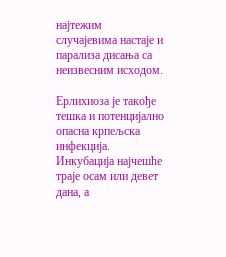најтежим случајевима настаје и парализа дисања са неизвесним исходом.

Ерлихиоза је такође тешка и потенцијално опасна крпељска инфекција. Инкубација најчешће траје осам или девет дана, а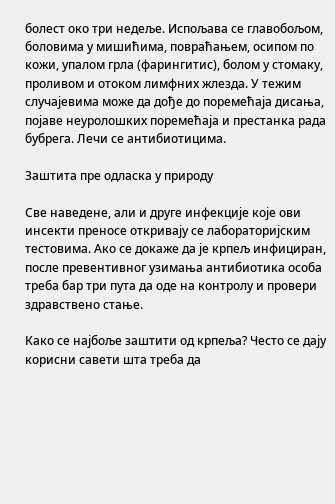болест око три недеље. Испољава се главобољом, боловима у мишићима, повраћањем, осипом по кожи, упалом грла (фарингитис), болом у стомаку, проливом и отоком лимфних жлезда. У тежим случајевима може да дође до поремећаја дисања, појаве неуролошких поремећаја и престанка рада бубрега. Лечи се антибиотицима.

Заштита пре одласка у природу

Све наведене, али и друге инфекције које ови инсекти преносе откривају се лабораторијским тестовима. Ако се докаже да је крпељ инфициран, после превентивног узимања антибиотика особа треба бар три пута да оде на контролу и провери здравствено стање.

Како се најбоље заштити од крпеља? Често се дају корисни савети шта треба да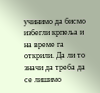учинимо да бисмо избегли крпеља и на време га открили. Да ли то значи да треба да се лишимо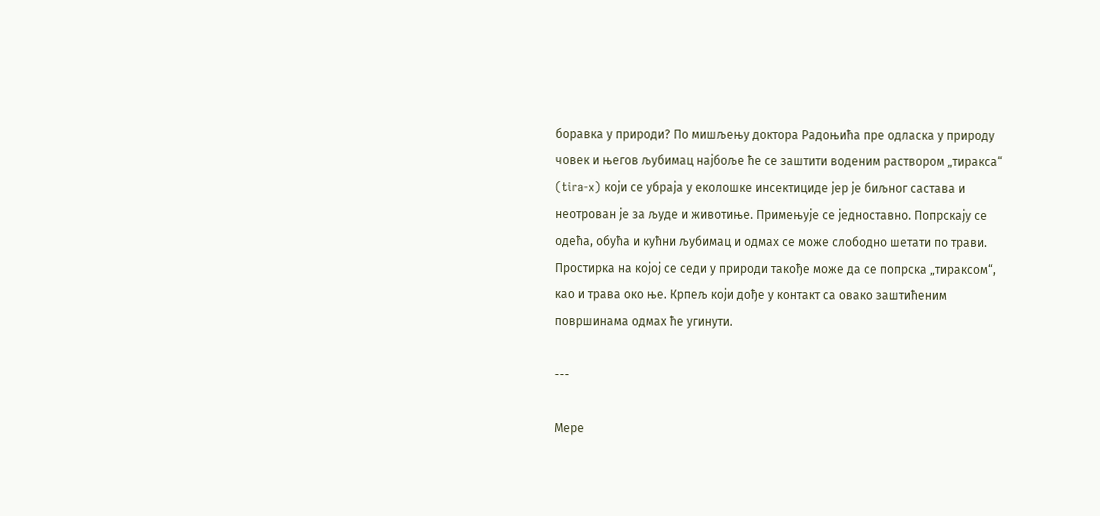боравка у природи? По мишљењу доктора Радоњића пре одласка у природу човек и његов љубимац најбоље ће се заштити воденим раствором „тиракса“ (tira-x) који се убраја у еколошке инсектициде јер је биљног састава и неотрован је за људе и животиње. Примењује се једноставно. Попрскају се одећа, обућа и кућни љубимац и одмах се може слободно шетати по трави. Простирка на којој се седи у природи такође може да се попрска „тираксом“, као и трава око ње. Крпељ који дође у контакт са овако заштићеним површинама одмах ће угинути.

---

Мере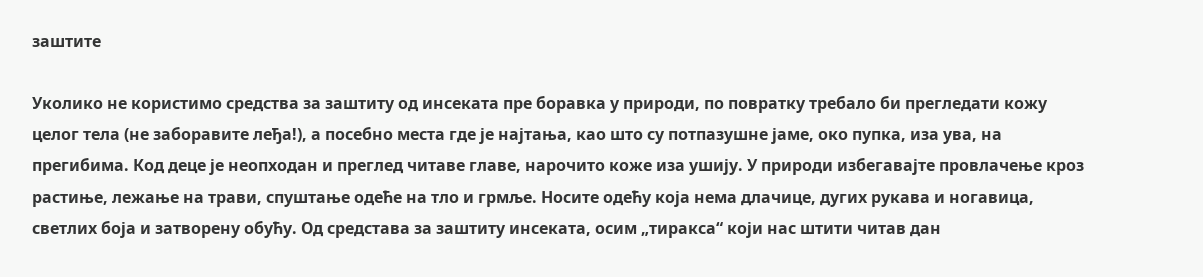заштите

Уколико не користимо средства за заштиту од инсеката пре боравка у природи, по повратку требало би прегледати кожу целог тела (не заборавите леђа!), а посебно места где је најтања, као што су потпазушне јаме, око пупка, иза ува, на прегибима. Код деце је неопходан и преглед читаве главе, нарочито коже иза ушију. У природи избегавајте провлачење кроз растиње, лежање на трави, спуштање одеће на тло и грмље. Носите одећу која нема длачице, дугих рукава и ногавица, светлих боја и затворену обућу. Од средстава за заштиту инсеката, осим „тиракса“ који нас штити читав дан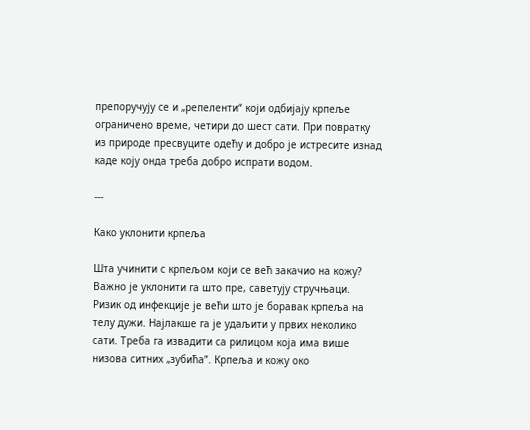препоручују се и „репеленти“ који одбијају крпеље ограничено време, четири до шест сати. При повратку из природе пресвуците одећу и добро је истресите изнад каде коју онда треба добро испрати водом.

---

Како уклонити крпеља

Шта учинити с крпељом који се већ закачио на кожу? Важно је уклонити га што пре, саветују стручњаци. Ризик од инфекције је већи што је боравак крпеља на телу дужи. Најлакше га је удаљити у првих неколико сати. Треба га извадити са рилицом која има више низова ситних „зубића”. Крпеља и кожу око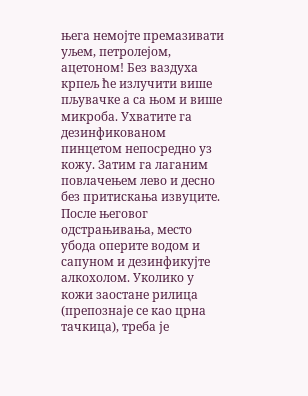њега немојте премазивати уљем, петролејом, ацетоном! Без ваздуха крпељ ће излучити више пљувачке а са њом и више микроба. Ухватите га дезинфикованом пинцетом непосредно уз кожу. Затим га лаганим повлачењем лево и десно без притискања извуците. После његовог одстрањивања, место убода оперите водом и сапуном и дезинфикујте алкохолом. Уколико у кожи заостане рилица (препознаје се као црна тачкица), треба је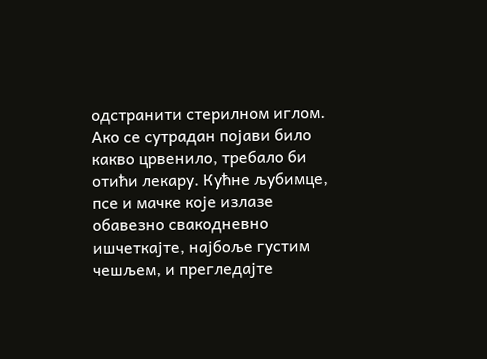одстранити стерилном иглом. Ако се сутрадан појави било какво црвенило, требало би отићи лекару. Кућне љубимце, псе и мачке које излазе обавезно свакодневно ишчеткајте, најбоље густим чешљем, и прегледајте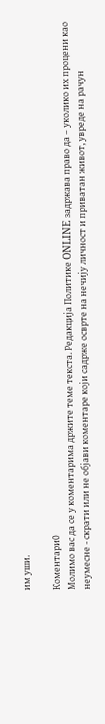им уши.

Коментари0
Молимо вас да се у коментарима држите теме текста. Редакција Политике ONLINE задржава право да – уколико их процени као неумесне - скрати или не објави коментаре који садрже осврте на нечију личност и приватан живот, увреде на рачун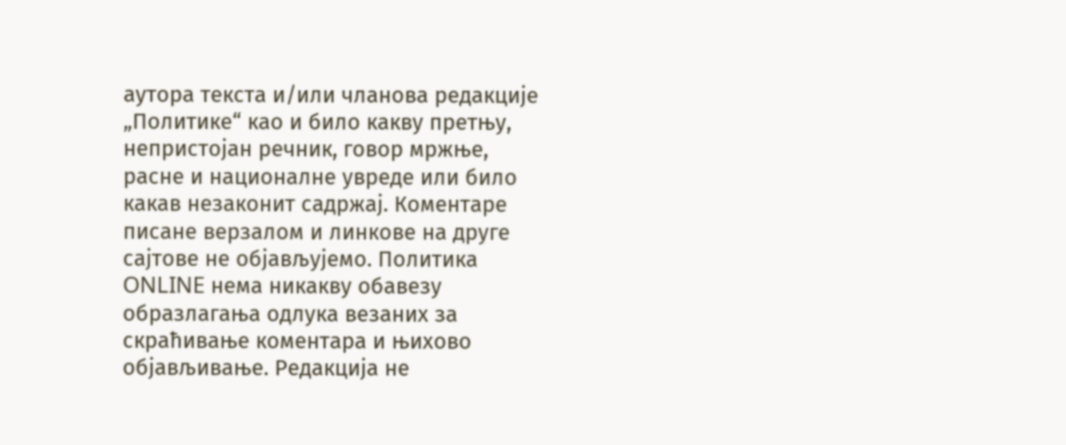аутора текста и/или чланова редакције „Политике“ као и било какву претњу, непристојан речник, говор мржње, расне и националне увреде или било какав незаконит садржај. Коментаре писане верзалом и линкове на друге сајтове не објављујемо. Политика ONLINE нема никакву обавезу образлагања одлука везаних за скраћивање коментара и њихово објављивање. Редакција не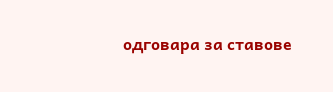одговара за ставове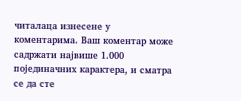читалаца изнесене у коментарима. Ваш коментар може садржати највише 1.000 појединачних карактера, и сматра се да сте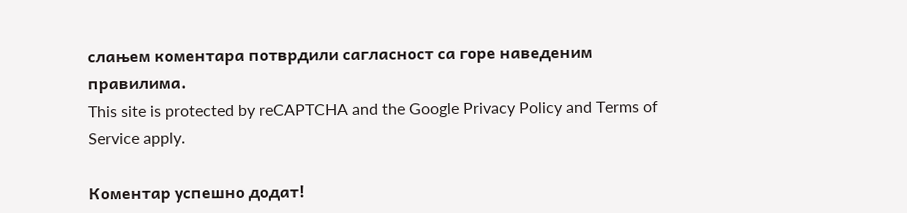слањем коментара потврдили сагласност са горе наведеним правилима.
This site is protected by reCAPTCHA and the Google Privacy Policy and Terms of Service apply.

Комeнтар успeшно додат!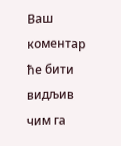Ваш комeнтар ћe бити видљив чим га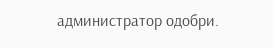администратор одобри.